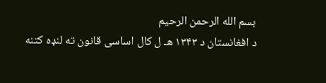بسم الله الرحمن الرحیم
د افغانستان د ۱۳۴۳ هـ ل کال اساسی قانون ته لنډه کتنه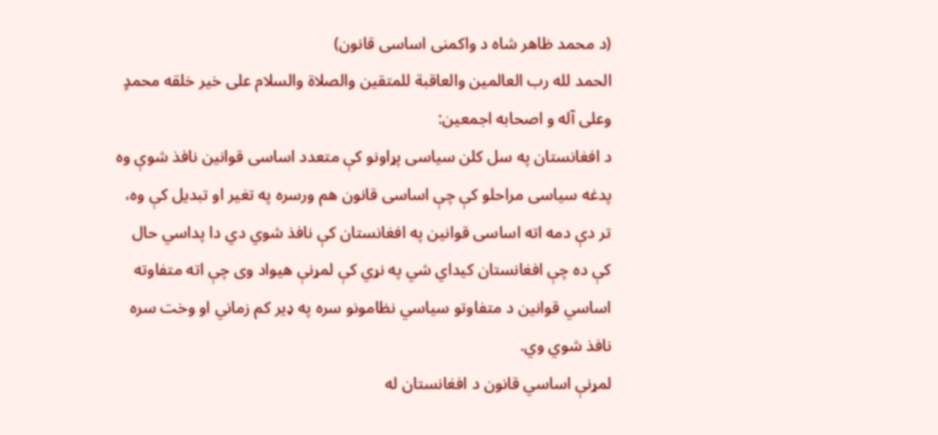(د محمد ظاهر شاه د واکمنی اساسی قانون)
الحمد لله رب العالمین والعاقبة للمتقین والصلاة والسلام علی خیر خلقه محمدٍ وعلی آله و اصحابه اجمعین:
د افغانستان په سل کلن سياسی پړاونو کې متعدد اساسی قوانین نافذ شوې وه پدغه سیاسی مراحلو کې چې اساسی قانون هم ورسره په تغیر او تبدیل کې وه، تر دې دمه اته اساسی قوانین په افغانستان کې نافذ شوي دي دا پداسي حال کې ده چې افغانستان کیداي شي په نړي کې لمړنې هیواد وی چې اته متفاوته اساسي قوانین د متفاوتو سیاسي نظامونو سره په ډیر کم زماني او وخت سره نافذ شوي وي.
لمړنې اساسي قانون د افغانستان له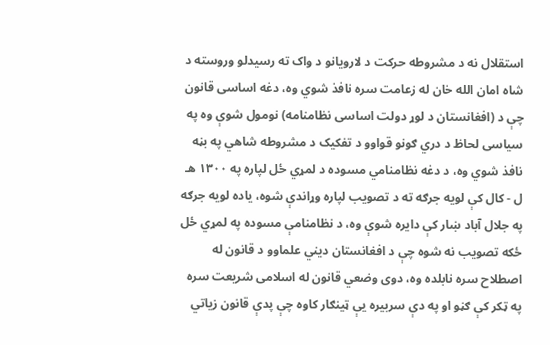استقلال نه د مشروطه حرکت د لارویانو د واک ته رسیدلو وروسته د شاه امان الله خان له زعامت سره نافذ شوي وه، دغه اساسی قانون چې د (افغانستان د لوړ دولت اساسی نظامنامه) نومول شوې وه په سیاسی لحاظ د دري ګونو قواوو د تفکیک د مشروطه شاهي په بڼه نافذ شوي وه، د دغه نظامنامي مسوده د لمړي ځل لپاره په ۱۳۰۰ هـ ل - کال کې لویه جرګه ته د تصویب لپاره وړاندې شوه، یاده لویه جرګه په جلال آباد ښار کې دایره شوې وه، د نظامنامې مسوده په لمړي ځل ځکه تصویب نه شوه چې د افغانستان دیني علماوو د قانون له اصطلاح سره نابلده وه، دوی وضعي قانون له اسلامی شریعت سره په ټکر کې ګڼو او په دې سربیره یې ټینګار کاوه چې پدې قانون زیاتي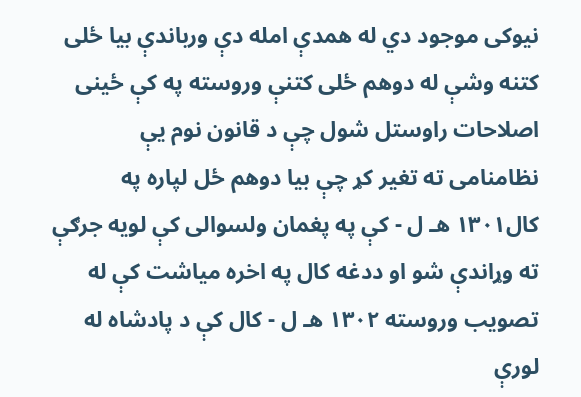نیوکی موجود دي له همدې امله دې ورباندې بیا ځلی کتنه وشې له دوهم ځلی کتنې وروسته په کې ځینی اصلاحات راوستل شول چې د قانون نوم یې نظامنامی ته تغیر کړ چې بیا دوهم ځل لپاره په کال۱۳۰۱ هـ ل - کې په پغمان ولسوالی کې لویه جرګې ته وړاندې شو او ددغه کال په اخره میاشت کې له تصویب وروسته ۱۳۰۲ هـ ل - کال کې د پادشاه له لورې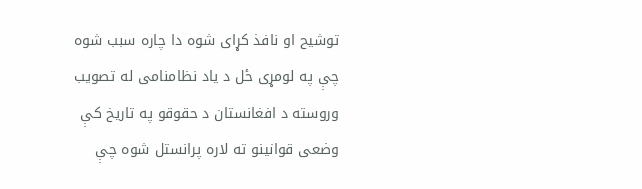توشیح او نافذ کړای شوه دا چاره سبب شوه چې په لومړی ځل د یاد نظامنامی له تصویب وروسته د افغانستان د حقوقو په تاریخ کې وضعی قوانینو ته لاره پرانستل شوه چې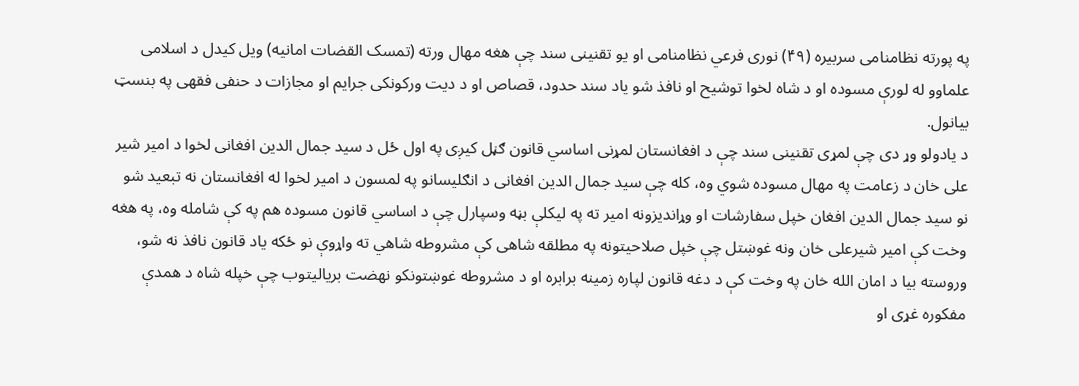په پورته نظامنامی سربیره (۴۹) نوری فرعي نظامنامی او یو تقنینی سند چې هغه مهال ورته (تمسک القضات امانیه) ویل کیدل د اسلامی علماوو له لورې مسوده او د شاه لخوا توشیح او نافذ شو یاد سند حدود، قصاص او د دیت ورکونکی جرایم او مجازات د حنفی فقهی په بنسټ بیانول.
د یادولو وړ دی چې لمړی تقنینی سند چې د افغانستان لمړنی اساسي قانون ګڼل کیږی په اول ځل د سید جمال الدین افغانی لخوا د امیر شیر علی خان د زعامت په مهال مسوده شوي وه، کله چې سید جمال الدین افغانی د انګلیسانو په لمسون د امیر لخوا له افغانستان نه تبعید شو نو سید جمال الدین افغان خپل سفارشات او وړاندیزونه امیر ته په لیکلې بڼه وسپارل چې د اساسي قانون مسوده هم په کې شامله وه، په هغه وخت کې امیر شیرعلی خان ونه غوښتل چې خپل صلاحیتونه په مطلقه شاهی کې مشروطه شاهي ته واړوې نو ځکه یاد قانون نافذ نه شو، وروسته بیا د امان الله خان په وخت کې د دغه قانون لپاره زمینه برابره او د مشروطه غوښتونکو نهضت بریالیتوب چې خپله شاه د همدې مفکوره غړی او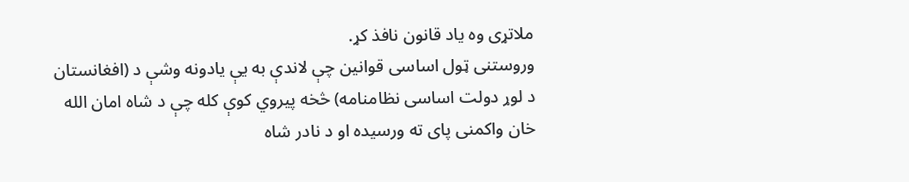ملاتړی وه یاد قانون نافذ کړ.
وروستنی ټول اساسی قوانین چې لاندې به یې یادونه وشې د (افغانستان د لوړ دولت اساسی نظامنامه) څخه پیروي کوې کله چې د شاه امان الله خان واکمنی پای ته ورسیده او د نادر شاه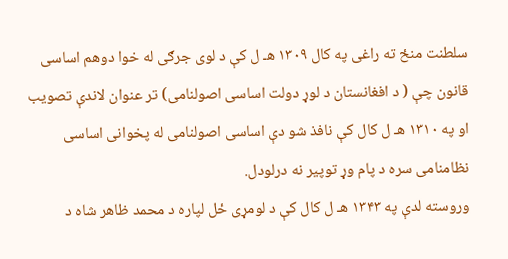سلطنت منځ ته راغی په کال ۱۳۰۹ هـ ل کې د لوی جرګی له خوا دوهم اساسی قانون چې ( د افغانستان د لوړ دولت اساسی اصولنامی) تر عنوان لاندې تصویب او په ۱۳۱۰ هـ ل کال کې نافذ شو دې اساسی اصولنامی له پخوانی اساسی نظامنامی سره د پام وړ توپیر نه درلودل.
وروسته لدې په ۱۳۴۳ هـ ل کال کې د لومړی ځل لپاره د محمد ظاهر شاه د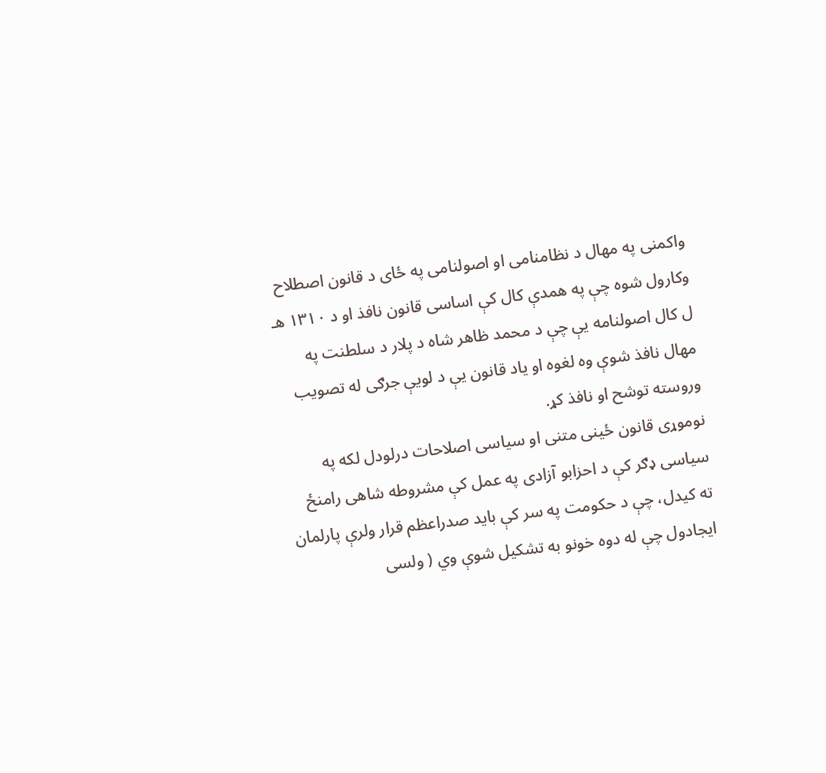واکمنی په مهال د نظامنامی او اصولنامی په ځای د قانون اصطلاح وکارول شوه چې په همدې کال کې اساسی قانون نافذ او د ۱۳۱۰ هـ ل کال اصولنامه یې چې د محمد ظاهر شاه د پلار د سلطنت په مهال نافذ شوې وه لغوه او یاد قانون یې د لویې جرګی له تصویب وروسته توشح او نافذ کړ.
نوموړی قانون ځینی متنی او سیاسی اصلاحات درلودل لکه په سیاسی ډګر کې د احزابو آزادی په عمل کې مشروطه شاهی رامنځ ته کیدل، چې د حکومت په سر کې باید صدراعظم قرار ولرې پارلمان ایجادول چې له دوه خونو به تشکیل شوې وي ( ولسی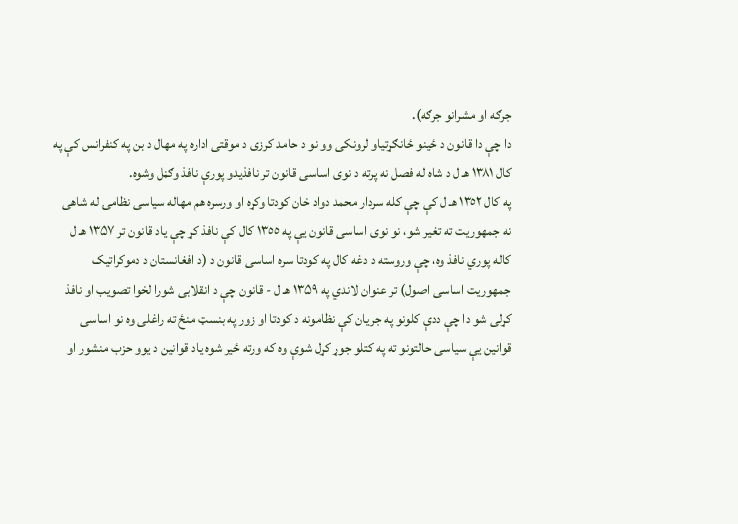جرګه او مشرانو جرګه).
دا چې دا قانون د ځينو ځانګړتیاو لرونکی وو نو د حامد کرزی د موقتی اداره په مهال د بن په کنفرانس کې په کال ۱۳۸۱ هـ ل د شاه له فصل نه پرته د نوی اساسی قانون تر نافذیدو پورې نافذ وګڼل وشوه.
په کال ١٣٥٢ هـ ل کې چې کله سردار محمد دواد خان کودتا وکړه او ورسره هم مهاله سیاسی نظامۍ له شاهی نه جمهوریت ته تغیر شو، نو نوی اساسی قانون یې په ١٣٥٥ کال کې نافذ کړ چې یاد قانون تر ۱۳۵۷ هـ ل کاله پوري نافذ وه، چې وروسته د دغه کال په کودتا سره اساسی قانون د (د افغانستان د دموکراتیک جمهوریت اساسی اصول) تر عنوان لاندي په ۱۳۵۹ هـ ل - قانون چې د انقلابی شورا لخوا تصویب او نافذ کړلی شو دا چې ددې کلونو په جریان کې نظامونه د کودتا او زور په بنسټ منځ ته راغلی وه نو اساسی قوانین یې سیاسی حالتونو ته په کتلو جوړ کړل شوې وه که ورته ځیر شوه یاد قوانین د یوو حزب منشور او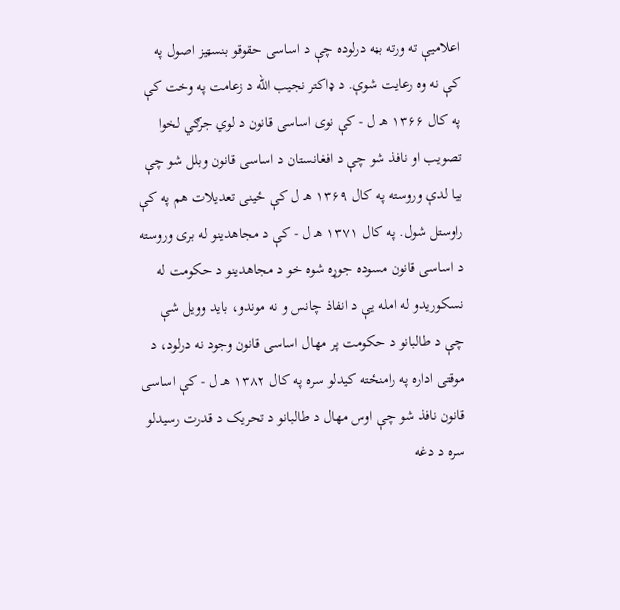اعلامیې ته ورته بڼه درلوده چې د اساسی حقوقو بنسټيز اصول په کې نه وه رعایت شوې. د ډاکتر نجیب الله د زعامت په وخت کې په کال ۱۳۶۶ هـ ل - کې نوی اساسی قانون د لوي جرګي لخوا تصویب او نافذ شو چې د افغانستان د اساسی قانون وبلل شو چې بیا لدې وروسته په کال ۱۳۶۹ هـ ل کې ځینی تعدیلات هم په کې راوستل شول. په کال ۱۳۷۱ هـ ل - کې د مجاهدینو له بری وروسته د اساسی قانون مسوده جوړه شوه خو د مجاهدینو د حکومت له نسکوریدو له امله یې د انفاذ چانس و نه موندو، باید وویل شې چې د طالبانو د حکومت پر مهال اساسی قانون وجود نه درلود، د موقتی اداره په رامنځته کیدلو سره په کال ۱۳۸۲ هـ ل - کې اساسی قانون نافذ شو چې اوس مهال د طالبانو د تحریک د قدرت رسیدلو سره د دغه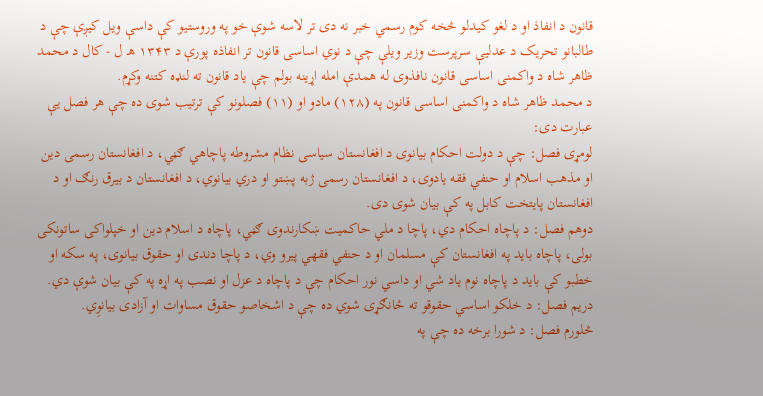قانون د انفاذ او د لغو کیدلو څخه کوم رسمي خبر نه دی تر لاسه شوې خو په وروستیو کې داسې ویل کیږې چې د طالبانو تحریک د عدلیې سرپرست وزیر ویلې چې د نوي اساسی قانون تر انفاذه پورې د ۱۳۴۳ هـ ل - کال د محمد ظاهر شاه د واکمنی اساسی قانون نافذوی له همدې امله اړینه بولم چې یاد قانون ته لنډه کتنه وکړم.
د محمد ظاهر شاه د واکمنی اساسی قانون په (۱۲۸) مادو او (۱۱) فصلونو کې ترتیب شوی ده چې هر فصل یې عبارت دی:
لومړی فصل: چې د دولت احکام بیانوی د افغانستان سیاسی نظام مشروطه پاچاهي ګڼي، د افغانستان رسمی دین او مذهب اسلام او حنفي فقه یادوی، د افغانستان رسمی ژبه پښتو او دري بیانوي، د افغانستان د بیرق رنګ او د افغانستان پایتخت کابل په کې بیان شوی دی.
دوهم فصل: د پاچاه احکام دي، پاچا د ملي حاکمیت ښکارندوی ګڼي، پاچاه د اسلام دین او خپلواکی ساتونکی بولی، پاچاه باید په افغانستان کې مسلمان او د حنفي فقهي پیرو وي، د پاچا دندی او حقوق بیانوی، په سکه او خطبو کې باید د پاچاه نوم یاد شي او داسي نور احکام چې د پاچاه د عزل او نصب په اړه په کې بیان شوې دي.
دریم فصل: د خلکو اساسي حقوقو ته ځانګړی شوي ده چې د اشخاصو حقوق مساوات او آزادی بیانوِي.
څلورم فصل: د شورا برخه ده چې په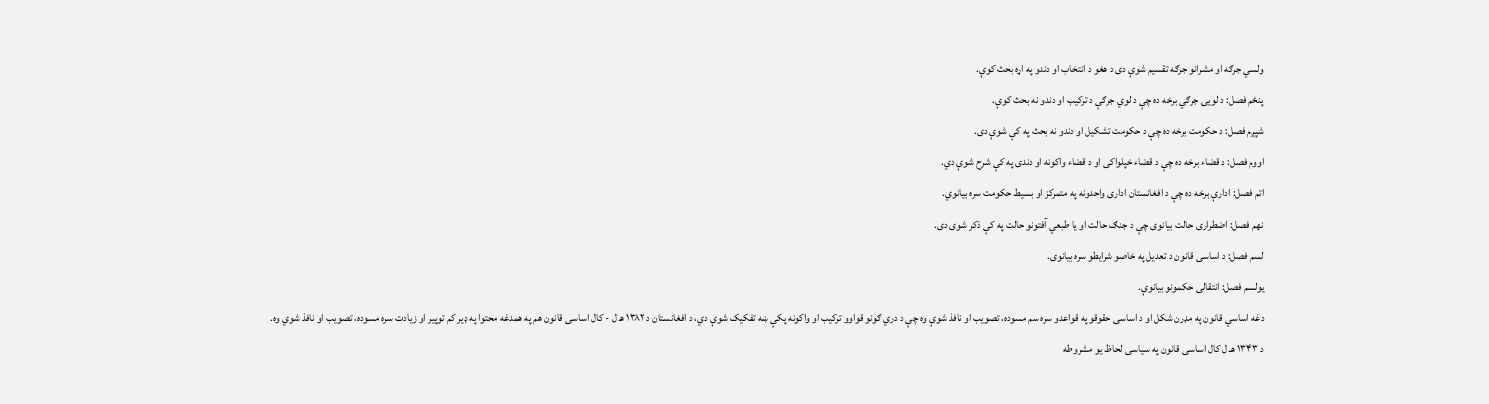ولسي جرګه او مشرانو جرګه تقسیم شوې دی د هغو د انتخاب او دندو په اړه بحث کوې.
پنځم فصل: د لویۍ جرګي برخه ده چې د لوي جرګې د ترکیب او دندو نه بحث کوې.
شپږم فصل: د حکومت برخه ده چې د حکومت تشکیل او دندو نه بحث په کې شوې دی.
اووم فصل: د قضاء برخه ده چې د قضاء خپلواکی او د قضاء واکونه او دندی په کې شرح شوې دي.
اتم فصل: ادارې برخه ده چې د افغانستان اداری واحدونه په متمرکز او بسیط حکومت سره بیانوي.
نهم فصل: اضطراری حالت بیانوی چې د جنګ حالت او یا طبعي آفتونو حالت په کې ذکر شوی دی.
لسم فصل: د اساسی قانون د تعدیل په خاصو شرایطو سره بیانوی.
یولسم فصل: انتقالی حکمونو بیانوې.
دغه اساسي قانون په مډرن شکل او د اساسی حقوقو په قواعدو سره سم مسوده، تصویب او نافذ شوې وه چې د دري ګونو قواوو ترکیب او واکونه پکې ښه تفکیک شوې دي، د افغانستان د ۱۳۸۲ هـ ل - کال اساسی قانون هم په همدغه محتوا په ډیر کم توپیر او زیادت سره مسوده، تصویب او نافذ شوي وه.
د ۱۳۴۳ هـ ل کال اساسی قانون په سیاسی لحاظ یو مشروطه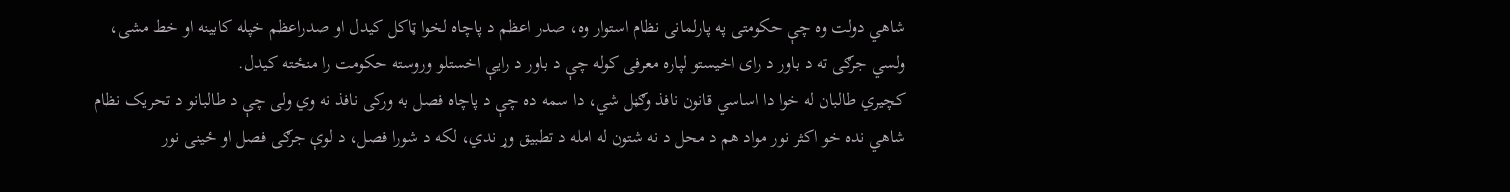شاهي دولت وه چې حکومتی په پارلمانی نظام استوار وه، صدر اعظم د پاچاه لخوا ټاکل کیدل او صدراعظم خپله کابینه او خط مشی، ولسي جرګی ته د باور د رای اخیستو لپاره معرفی کوله چې د باور د رایې اخستلو وروسته حکومت را منځته کیدل.
کچیري طالبان له خوا دا اساسي قانون نافذ وګڼل شي، دا سمه ده چې د پاچاه فصل به ورکی نافذ نه وي ولی چې د طالبانو د تحریک نظام شاهي نده خو اکثر نور مواد هم د محل د نه شتون له امله د تطبیق وړ ندي، لکه د شورا فصل، د لوې جرګی فصل او ځینی نور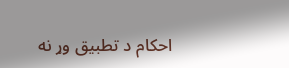احکام د تطبیق وړ نه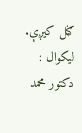ګڼل کیږې.
لیکوال : دکتور محمد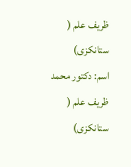ظریف علم ( ستانکزی)
اسم: دکتور محمد ظریف علم ( ستانکزی)